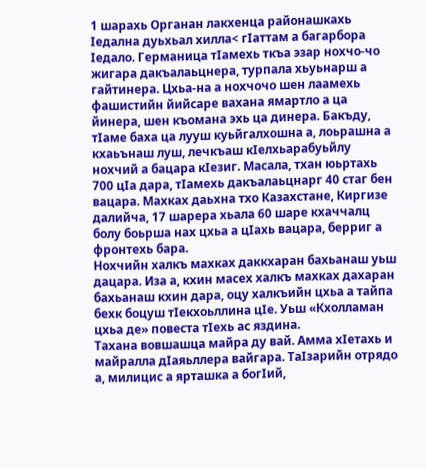1 шарахь Органан лакхенца районашкахь ӏедална дуьхьал хилла< гӏаттам а багарбора ӏедало. Германица тӏамехь ткъа эзар нохчо-чо жигара дакъалаьцнера, турпала хьуьнарш а гайтинера. Цхьа-на а нохчочо шен лаамехь фашистийн йийсаре вахана ямартло а ца йинера, шен къомана эхь ца динера. Бакъду, тӏаме баха ца лууш куьйгалхошна а, лоьрашна а кхаьънаш луш, лечкъаш кӏелхьарабуьйлу нохчий а бацара кӏезиг. Масала, тхан юьртахь 700 цӏа дара, тӏамехь дакъалаьцнарг 40 стаг бен вацара. Махках даьхна тхо Казахстане, Киргизе далийча, 17 шарера хьала 60 шаре кхаччалц болу боьрша нах цхьа а цӏахь вацара, берриг а фронтехь бара.
Нохчийн халкъ махках даккхаран бахьанаш уьш дацара. Иза а, кхин масех халкъ махках дахаран бахьанаш кхин дара, оцу халкъийн цхьа а тайпа бехк боцуш тӏекхоьллина цӏе. Уьш «Кхолламан цхьа де» повеста тӏехь ас яздина.
Тахана вовшашца майра ду вай. Амма хӏетахь и майралла дӏаяьллера вайгара. Таӏзарийн отрядо а, милицис а ярташка а богӏий,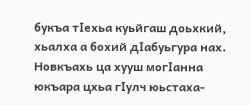букъа тӏехьа куьйгаш доьхкий, хьалха а бохий дӏабуьгура нах. Новкъахь ца хууш могӏанна юкъара цхьа гӏулч юьстаха-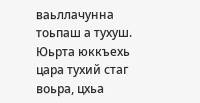ваьллачунна тоьпаш а тухуш. Юьрта юккъехь цара тухий стаг воьра, цхьа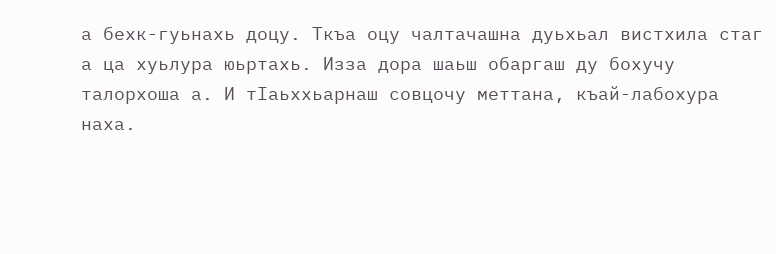а бехк-гуьнахь доцу. Ткъа оцу чалтачашна дуьхьал вистхила стаг а ца хуьлура юьртахь. Изза дора шаьш обаргаш ду бохучу талорхоша а. И тӏаьххьарнаш совцочу меттана, къай-лабохура наха.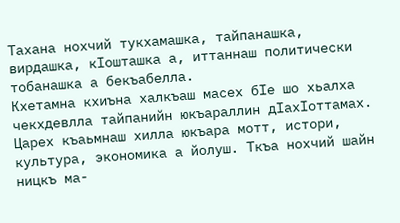Тахана нохчий тукхамашка, тайпанашка, вирдашка, кӏошташка а, иттаннаш политически тобанашка а бекъабелла.
Кхетамна кхиъна халкъаш масех бӏе шо хьалха чекхдевлла тайпанийн юкъараллин дӏахӏоттамах. Царех къаьмнаш хилла юкъара мотт, истори, культура, экономика а йолуш. Ткъа нохчий шайн ницкъ ма-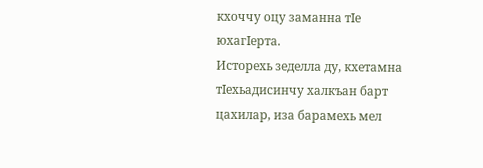кхоччу оцу заманна тӏе юхагӏерта.
Исторехь зеделла ду, кхетамна тӏехьадисинчу халкъан барт цахилар, иза барамехь мел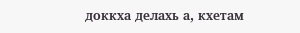доккха делахь а, кхетам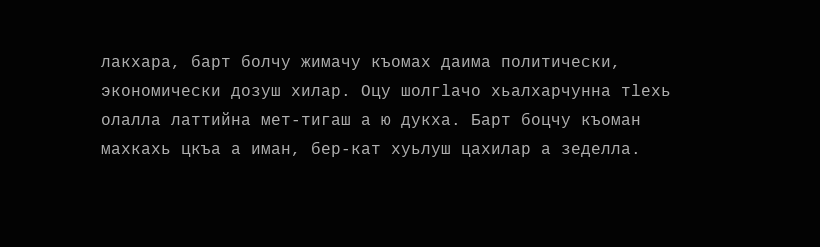лакхара, барт болчу жимачу къомах даима политически, экономически дозуш хилар. Оцу шолгӏачо хьалхарчунна тӏехь олалла латтийна мет-тигаш а ю дукха. Барт боцчу къоман махкахь цкъа а иман, бер-кат хуьлуш цахилар а зеделла.